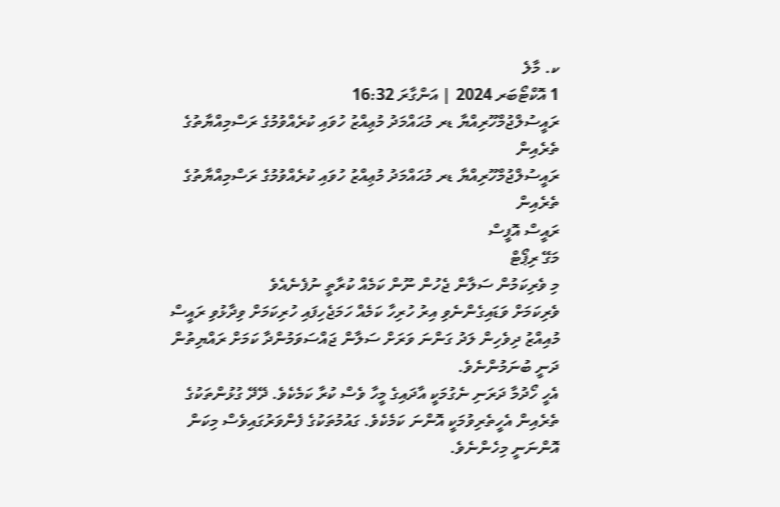ކ. މާލެ
1 އޮކްޓޯބަރ 2024 | އަންގާރަ 16:32
ރައީސުލްޖުމްހޫރިއްޔާ ޑރ މުޙައްމަދު މުޢިއްޒު ހުވައި ކުރެއްވުމުގެ ރަސްމިއްޔާތުގެ ތެރެއިން
ރައީސުލްޖުމްހޫރިއްޔާ ޑރ މުޙައްމަދު މުޢިއްޒު ހުވައި ކުރެއްވުމުގެ ރަސްމިއްޔާތުގެ ތެރެއިން
ރައީސް އޮފީސް
މަގޭ ރިޕޯޓް
މި ވެރިކަމުން ސަލާން ޖެހުން ނޫން ކަމެއް ކުރާތީ ނުފެނެއެވެ
ވެރިކަމަށް ވަޑައިގެންނެވި އިރު ހުރިހާ ކަމެއް ހަމަޖެހިފައި ހުރިކަމަށް ވިދާޅުވި ރައީސް މުއިއްޒު ދިވެހިން ލަދު ގަންނަ ވަރަށް ސަލާން ޖައްސަވަމުންދާ ކަމަށް ރައްޔިތުން ދަނީ ބުނަމުންނެވެ.
އެހީ ހޯދުމާ ދަރަނި ނެގުމަކީ އާދައިގެ މީހާ ވެސް ކުރާ ކަމެކެވެ. ދޭދޭ ގުޅުންތަކުގެ ތެރެއިން އެހީތެރިވުމަކީ އޮންނަ ކަމެކެވެ. ގައުމުތަކުގެ ފެންވަރުގައިވެސް މިކަން އޮންނަނީ މިހެންނެވެ.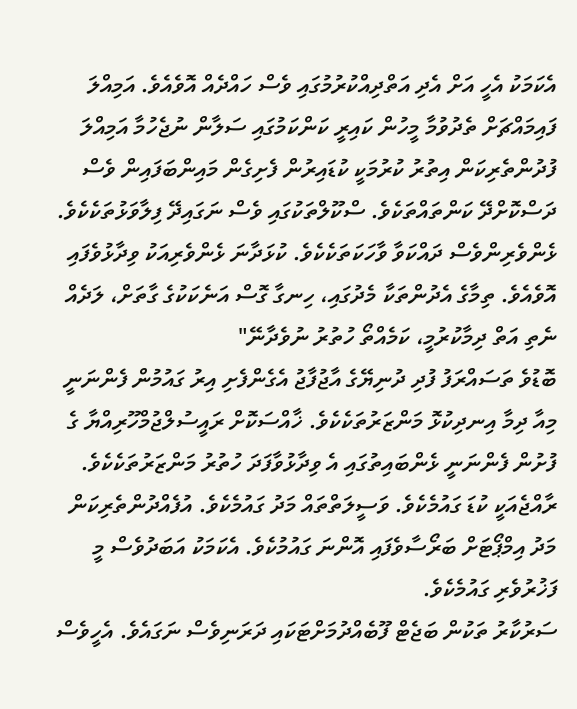އެކަމަކު އެހީ އަށް އެދި އަތްދިއްކުރުމުގައި ވެސް ހައްދެއް އޮވެއެވެ. އަމިއްލަ ފައިމައްޗަށް ތެދުވުމާ މީހުން ކައިރީ ކަންކަމުގައި ސަލާން ނުޖެހުމާ އަމިއްލަ ފުދުންތެރިކަން އިތުރު ކުރުމަކީ ކުޑައިރުން ފެށިގެން މައިންބަފައިން ވެސް ދަސްކޮށްދޭ ކަންތައްތަކެވެ. ސްކޫލްތަކުގައި ވެސް ނަގައިދޭ ފިލާވަޅުތަކެކެވެ. ޅެންވެރިންވެސް ދައްކަވާ ވާހަކަތަކެކެވެ. ކުޅަދާނަ ޅެންވެރިއަކު ވިދާޅުވެފައި އޮވެއެވެ. ތިމާގެ އެދުންތަކާ މެދުގައި، ހިނގާ ގޮސް އަނެކަކުގެ ގާތަށް، ލަދެއް ނެތި އަތް ދިމާކުރުމީ، ކަމެއްތޯ ހުތުރު ނުވެދާނޭ"
ބޮޑުވެ ތަސައްރަފު ފުދި ދުނިޔޭގެ އާޖުފާޖު އެގެންފެށި އިރު ގައުމުން ފެންނަނީ މިއާ ދިމާ އިނދިކުޅޮ މަންޒަރުތަކެކެވެ. ޚާއްސަކޮށް ރައީސުލްޖުމްހޫރިއްޔާ ގެ ފުށުން ފެންނަނީ ޅެންބައިތުގައި އެ ވިދާޅުވާފަދަ ހުތުރު މަންޒަރުތަކެކެވެ. ރާއްޖެއަކީ ކުޑަ ގައުމެކެވެ. ވަސީލަތްތައް މަދު ގައުމެކެވެ. އުފެއްދުންތެރިކަން މަދު އިމްޕޯޓަށް ބަރޯސާވެފައި އޮންނަ ގައުމުކެވެ. އެކަމަކު އަބަދުވެސް މީ ފަޚުރުވެރި ގައުމެކެވެ.
ސަރުކާރު ތަކުން ބަޖެޓް ފޫބެއްދުމަށްޓަކައި ދަރަނިވެސް ނަގައެވެ. އެހީވެސް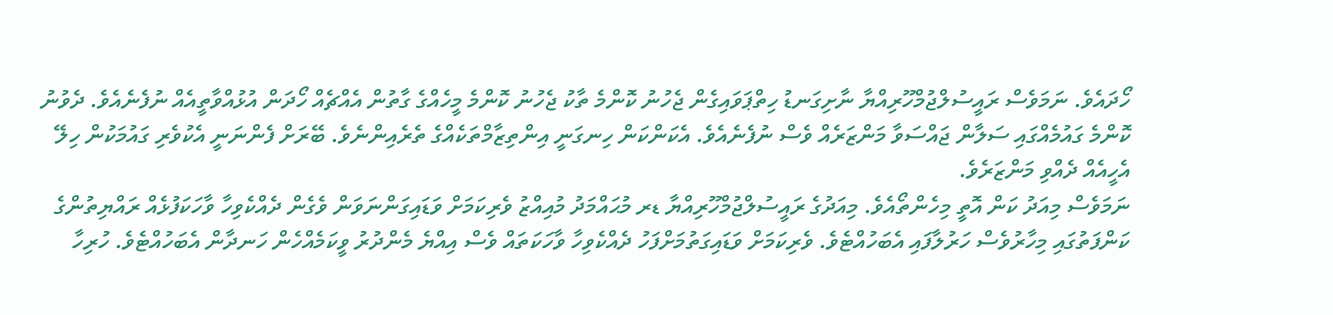ހޯދައެވެ. ނަމަވެސް ރައީސުލްޖުމްހޫރިއްޔާ ނާށިގަނޑު ހިތްޕަވައިގެން ޖެހުނު ކޮންމެ ތާކު ޖެހުނު ކޮންމެ މީހެއްގެ ގާތުން އެއްޗެއް ހޯދަން އުޅުއްވާތީއެއް ނުފެނެއެވެ. ދެވުނު ކޮންމެ ގައުމެއްގައި ސަލާން ޖައްސަވާ މަންޒަރެއް ވެސް ނުފެނެއެވެ. އެކަންކަން ހިނގަނީ އިންތިޒާމްތަކެއްގެ ތެރެއިންނެވެ. ބޭރަށް ފެންނަނީ އެކުވެރި ގައުމަކުން ހިލޭ އެހީއެއް ދެއްވި މަންޒަރެވެ.
ނަމަވެސް މިއަދު ކަން އޮތީ މިހެންތޯއެވެ. މިއަދުގެ ރައީސުލްޖުމްހޫރިއްޔާ ޑރ މުޙައްމަދު މުއިއްޒު ވެރިކަމަށް ވަޑައިގަންނަވަން ވެގެން ދެއްކެވިހާ ވާހަކަފުޅެއް ރައްޔިތުންގެ ކަންފަތުގައި މިހާރުވެސް ހަރުލާފައި އެބަހުއްޓެވެ. ވެރިކަމަށް ވަޑައިގަތުމަށްފަހު ދެއްކެވިހާ ވާހަކަތައް ވެސް އިއްޔެ މެންދުރު ވީކަމެއްހެން ހަނދާން އެބަހުއްޓެވެ. ހުރިހާ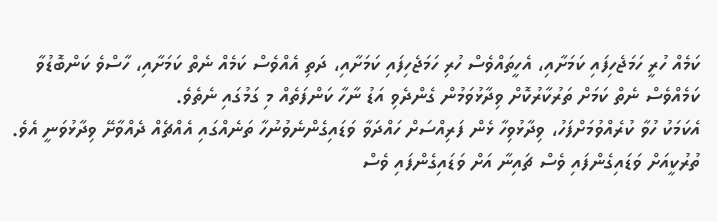ކަމެއް ހުރީ ހަމަޖެހިފައި ކަމަށާއި، އެހީތައްވެސް ހުރި ހަމަޖެހިފައި ކަމަށާއި، ދަތި އެއްވެސް ކަމެއް ނެތް ކަމަށާއި، ހާސްވެ ކަންބޮޑުވާ ކަމެއްވެސް ނެތް ކަމަށް ތަރުކާރުކޮށް ވިދާޅުވަމުން ގެންދެވި އަޑު ނާހާ ކަންފަތެއް މި ގަމުގައި ނެތެވެ.
އެކަމަކު ހުވާ ކުރެއްވުމަށްފަހު، ވިދާޅުވިހާ ޅެން ފަރިއްސަށް ހައްދަވާ ވަޑައިގެންނެވުނުހާ ތަނެއްގައި އެއްޗެއް ދެއްވާށޭ ވިދާޅުވަނީ އެވެ. ތުރުކީއަށް ވަޑައިގެންފައި ވެސް ޗައިނާ އަށް ވަޑައިގެންފައި ވެސް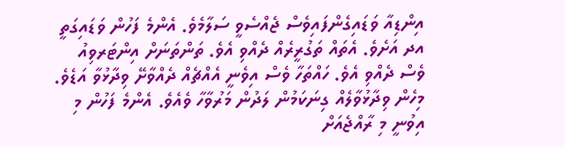އިންޑިއާ ވަޑައިގެންފައިވެސް ޖެއްސެވީ ސަލާމެވެ. އެންމެ ފަހުން ވަޑައިގަތީ އދ އަށެވެ. އެތައް ތަގުރީރެއް ދެއްވި އެވެ. ތަންތަނަށް އިންޓަރވިއު ވެސް ދެއްވި އެވެ. ހައްތަހާ ވެސް އިވެނީ އެއްޗެއް ދެއްވާށޭ ވިދާޅުވާ އަޑެވެ. މިހެން ވިދާޅުވާލެއް ގިނަކަމުން ލަދުން މަރުވާހާ ވެއެވެ. އެންމެ ފަހުން މި އިވުނީ މި ރާއްޖެއަށް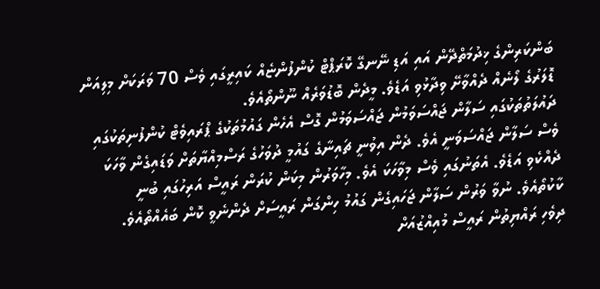ބަންކަރިންގެ ޚިދުމަތްދޭން އައި އަޑި ނޭނގޭ ކޮރަޕްޓް ކުންފުންޏެއް ކައިރީގައި ވެސް 70 ވަރަކަށް މިލިއަން ޑޮލަރުގެ ލޯނެއް ދެއްވާށޭ ވިދާޅުވި އަޑެވެ. މީދެން ބޮޑުވަރެއް ނޫންތޯއެވެ.
ދައުލަތުތަކުގައި ސަލާން ޖައްސަވަމުން ޖައްސަވަމުން ގޮސް އެހެން ގައުމުތަކުގެ ޕްރައިވެޓް ކުންފުނިތަކުގައި ވެސް ސަލާން ޖައްސަވަނީ އެވެ. ދެން އިވުނީ ޗައިނާގެ ގައުމީ ދުވަހުގެ ރަސްމިއްޔާތަށް ވަޑައިގެން ވާހަކަ ދެއްކެވި އަޑެވެ. އެތަނުގައި ވެސް މިވާހަކަ އެވެ. މިހާވަރުން މިކަން ކުރަން ރައީސް އަރިހުގައި ބުނީ ކާކުތޯއެވެ. ނުވާ ވަރުން ސަލާން ޖަހައިގެން ގައުމު ހިންގަން ރައީސަށް ދެންނެވީ ކޮން ބައެއްތޯއެވެ.
ދިވެހި ރައްޔިތުން ރައީސް މުއިއްޒުއަށް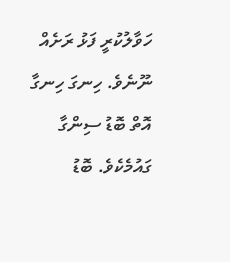ހަވާލުކުރީ ފަޅު ރަށެއް ނޫނެވެ. ހިނގަ ހިނގާ އޮތް ބޮޑު ސިންގާ ގައުމެކެވެ. ބޮޑު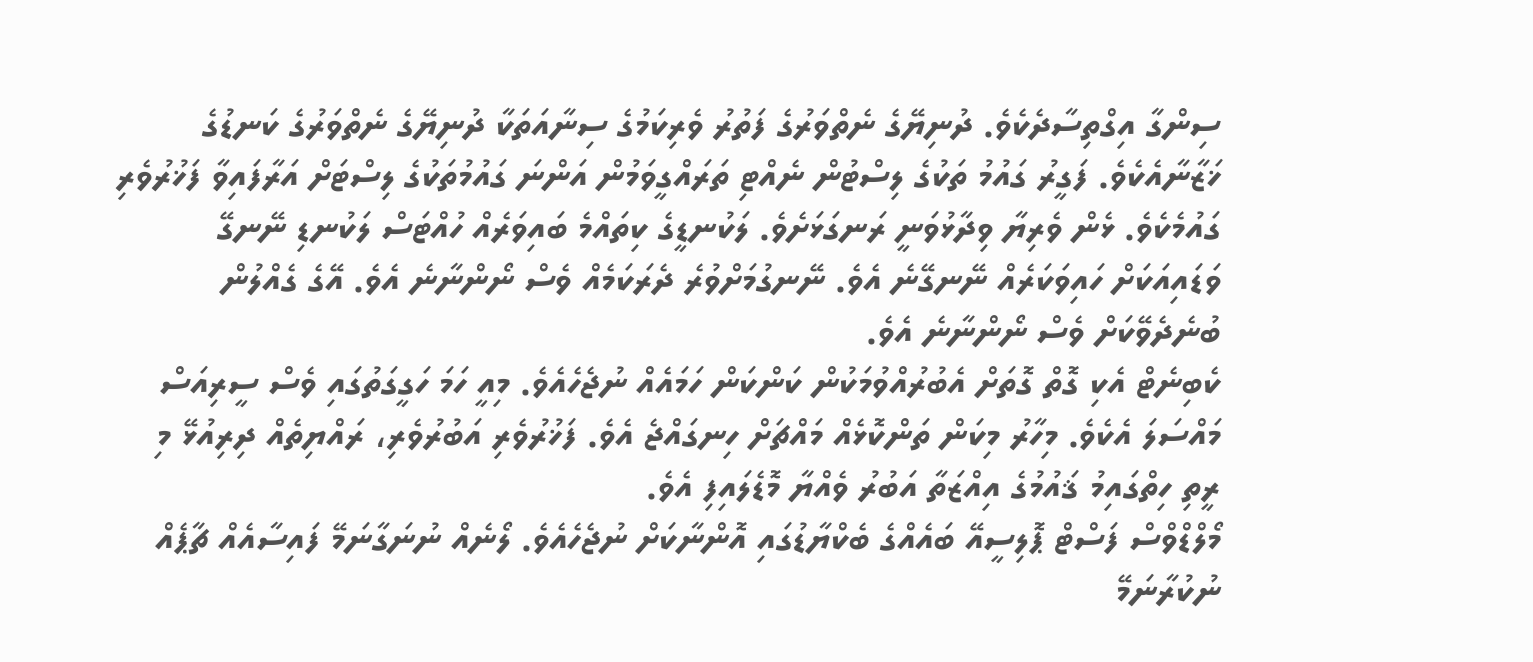ސިންގާ އިގްތިސާދެކެވެ. ދުނިޔޭގެ ނެތްވަރުގެ ފަތުރު ވެރިކަމުގެ ސިނާއަތަކާ ދުނިޔޭގެ ނެތްވަރުގެ ކަނޑުގެ ޚަޒާނާއެކެވެ. ފަގީރު ގައުމު ތަކުގެ ލިސްޓުން ނެއްޓި ތަރައްގީވަމުން އަންނަ ގައުމުތަކުގެ ލިސްޓަށް އަރާފައިވާ ފަޚުރުވެރި ގައުމެކެވެ. ޅެން ވެރިޔާ ވިދާޅުވަނީ ރަނގަޅަށެވެ. ލަކުނޑީގެ ކިތައްމެ ބައިވަރެއް ހުއްޓަސް ލަކުނޑި ނޭނގޭ ވަޑައިއަކަށް ހައިވަކަރެއް ނޭނގޭނެ އެވެ. ނޭނގުމަށްވުރެ ދެރަކަމެއް ވެސް ނޯންނާނެ އެވެ. އޭގެ ގެއްލުން ބުނެދެވޭކަށް ވެސް ނޯންނާނެ އެވެ.
ކެބިނެޓް އެކި ގޮތް ގޮތަށް އެބުރުއްވުމަކުން ކަންކަން ހަމައެއް ނުޖެހެއެވެ. މިއީ ހަމަ ހަގީގަތުގައި ވެސް ސީރިއަސް މައްސަލަ އެކެވެ. މިހާރު މިކަން ތަންކޮޅެއް މައްޗަށް ހިނގައްޖެ އެވެ. ފަޚުރުވެރި އަބުރުވެރި، ރައްޔިތެއް ދިރިއުޅޭ މި ރީތި ހިތްގައިމު ޤައުމުގެ އިއްޒަތާ އަބުރު ވެއްޔާ މޮޑެލައިފި އެވެ.
މޯލްޑްވްސް ފަސްޓް ޕޮލިސީއޭ ބައެއްގެ ބެކްޔާޑުގައި އޮންނާކަށް ނުޖެހެއެވެ. ލޯނެއް ނުނަގާނަމޭ ފައިސާއެއް ޗާޕެއް ނުކުރާނަމޭ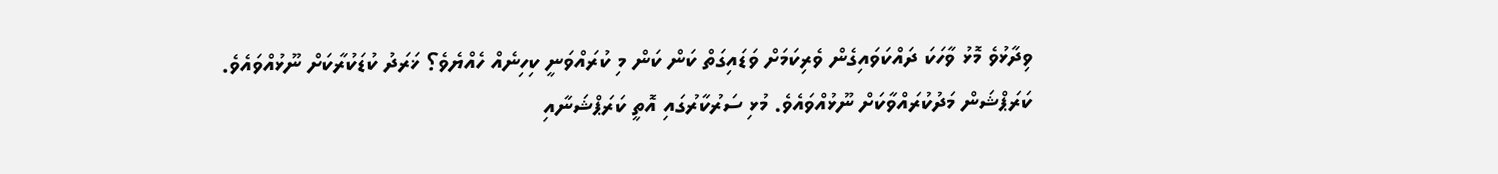ވިދާޅުވެ މޮޅު ވާހަކަ ދައްކަވައިގެން ވެރިކަމަށް ވަޑައިގަތް ކަން ކަން މި ކުރައްވަނީ ކިހިނެއް ހެއްޔެވެ؟ ޚަރަދު ކުޑަކުރާކަށް ނޫޅުއްވައެވެ. ކަރަޕްޝަން މަދުކުރައްވާކަށް ނޫޅުއްވައެވެ. މުޅި ސަރުކާރުގައި އޮތީ ކަރަޕްޝަނާއި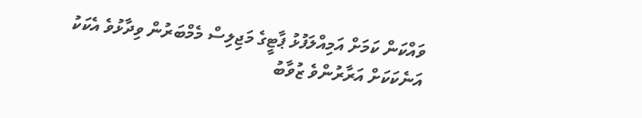ވައްކަން ކަމަށް އަމިއްލަފުޅު ޕާޓީގެ މަޖިލިސް މެމްބަރުން ވިދާޅުވެ އެކަކު އަނެކަކަށް އަރާރުންވެ ޒުވާބު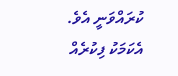ކުރައްވަނީ އެވެ. އެކަމަކު ފިކުރެއް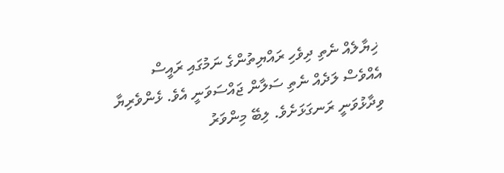ޚިޔާލެއް ނެތި ދިވެހި ރައްޔިތުންގެ ނަމުގައި ރައީސް އެއްވެސް ލަދެއް ނެތި ސަލާން ޖައްސަވަނީ އެވެ. ޅެންވެރިޔާ ވިދާޅުވަނީ ރަނގަޅަށެވެ. ލިބޭ މިންވަރު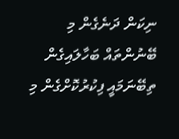ނިކަން ދަނެގެން މި ބޭނުންތައް ބަހާލައިގެން ތިބޭނަމައީ ފިކުރުކޮށްގެން މި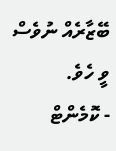ބޭޒާރެއް ނުވެސް ވީ ހެވެ.
- ކޮމެންޓް